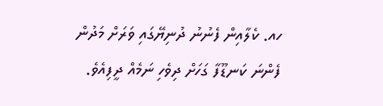ހއ. ކެލާއިން ފެނުނު ދުނިޔޭގައި ވަރަށް މަދުން ފެންނަ ކަނޑޫފާ ގަހަށް ދިވެހި ނަމެއް ދީފިއެވެ.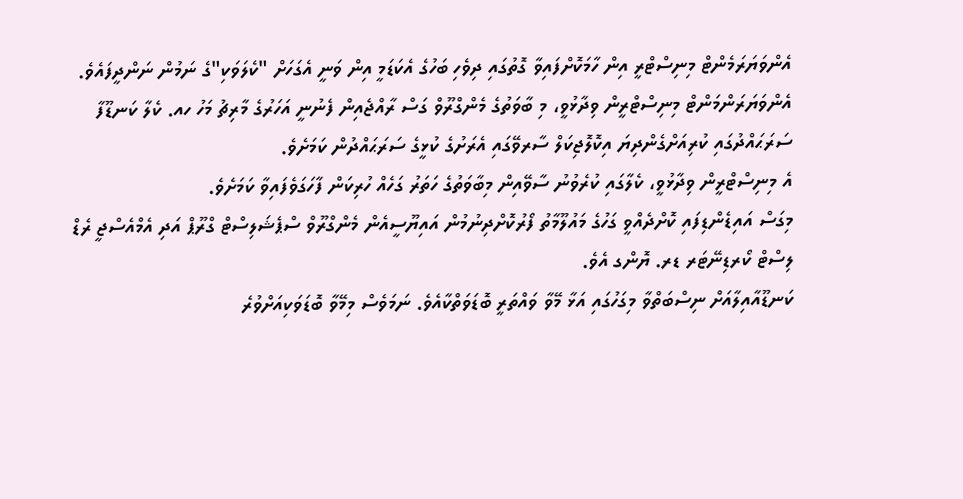އެންވަޔަރަމެންޓް މިނިސްޓްރީ އިން ހާމަކޮށްފައިވާ ގޮތުގައި ދިވެހި ބަހުގެ އެކަޑަމީ އިން ވަނީ އެގަހަށް "ކެލަވަކި"ގެ ނަމުން ނަންދީފައެވެ.
އެންވަޔަރަންމަންޓް މިނިސްޓްރީން ވިދާޅުވީ، މި ބާވަތުގެ މެންގްރޫވް ގަސް ރާއްޖެއިން ފެނުނީ އަހަރުގެ މާރިޗު މަހު ހއ. ކެލާ ކަނޑޫފާ ސަރަޙައްދުގައި ކުރިއަށްގެންދިޔަ އިކޮލޮޖިކަލް ސާރވޭގައި އެރަށުގެ ކުޅީގެ ސަރަޙައްދުން ކަމަށެވެ.
އެ މިނިސްޓްރީން ވިދާޅުވީ، ކެލާގައި ކުރެވުނު ސާވޭއިން މިބާވަތުގެ ހަތަރު ގަހެއް ހުރިކަން ފާހަގަވެފައިވާ ކަމަށެވެ.
މިގަސް އައިޑެންޑިފައި ކޮށްދެއްވީ ގަހުގެ މައުލޫމާތު ފޯރުކޮށްދިނުމުން އައިޔޫސީއެން މެންގްރޫވް ސްޕެޝަލިސްޓް ގްރޫޕް އަދި އެމްއެސްޖީ ރެޑް ލިސްޓް ކޯރޑިނޭޓަރ ޑރ. ޔޮންގ އެވެ.
ކަނޑޫއާއިލާއަށް ނިސްބަތްވާ މިގަހުގައި އަޅާ މޭވާ ވައްތަރީ ބޮޑަވަތްކާއެވެ. ނަމަވެސް މިމޭވާ ބޮޑަވަކިއަށްވުރެ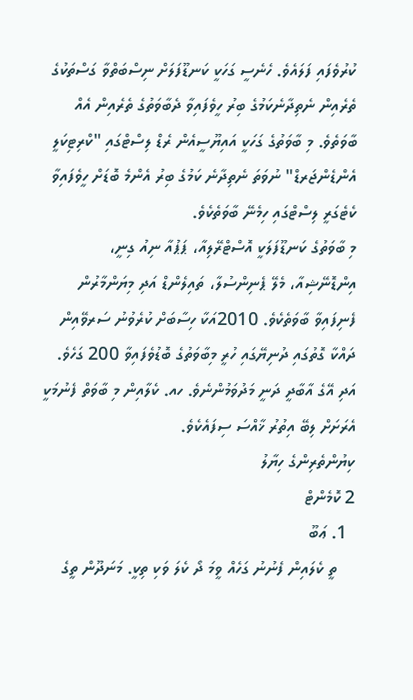ކުރުވެފައި ފަލައެވެ. ހެނެސީ ގަހަކީ ކަނޑޫފަލަށް ނިސްބަތްވާ ގަސްތަކުގެ ތެރެއިން ނެތިދާނެކަމުގެ ބިރު ހީވެފައިވާ ދެބާވަތުގެ ތެރެއިން އެއް ބާވަތެވެ. މި ބާވަތުގެ ގަހަކީ އައިޔޫސީއެން ރެޑް ލިސްޓްގައި "ކްރިޓިކަލީ އެންޑެންޖަރޑް" ނުވަތަ ނެތިދާނެ ކަމުގެ ބިރު އެންމެ ބޮޑަށް ހީވެފައިވާ ކެޓެގަރީ ލިސްޓްގައި ހިމެނޭ ބާވަތެކެވެ.
މި ބާވަތުގެ ކަނޑޫފަލަކީ އޮސްޓްރޭލިއާ، ޕަޕުއާ ނިއު ގިނީ، އިންޑޮނޭޝިއާ، މެލޭ ޕެނިންސުލާ، ތައިލެންޑް އަދި މިޔަންމާރުން ފެނިފައިވާ ބާވަތެކެވެ. 2010އަކާ ހިސާބަށް ކުރެވުނު ސަރވޭއިން ދައްކާ ގޮތުގައި ދުނިޔޭގައި ހުރީ މިބާވަތުގެ ބޮޑުވެފައިވާ 200 ގަހެވެ. އަދި އޭގެ އާބާދީ ދަނީ މަދުވަމުންނެވެ. ހއ. ކެލާއިން މި ބާވަތް ފެނުމަކީ އެރަށަށް ލިބޭ އިތުރު ޚާއްސަ ސިފައެކެވެ.
ކިޔުންތެރިންގެ ހިޔާލު
2 ކޮމެންޓް
  1. ޢަބޫ
    ތީ ކެލައިން ފެނުނު ގަހެއް ވީމަ ދޯ ކެލަ ވަކި ތިކީ. މަނަދޫން ތީގެ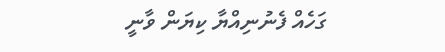ގަހެއް ފެނުނިއްޔާ ކިޔަން ވާނީ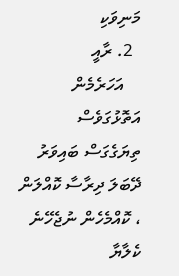މަނިވަކި
  2. ރާއީ
    އަހަރެމެން އަތޮޅުގަވެސް ތިޔަގެގަސް ބައިވަރު ދޭބަލަ ދިރާސާ ކޮއްލަން ، ކޮއްމެހެން ނުޖެހޭނެ ކެލާޔާ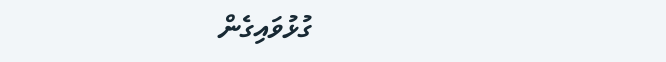ގުޅުވައިގެން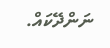ނަންދޭކައް.